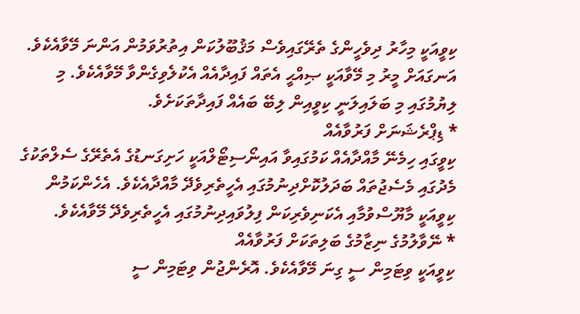ކިވީއަކީ މިހާރު ދިވެހީންގެ ތެރޭގައިވެސް މަޤުބޫލުކަން އިތުރުވަމުން އަންނަ މޭވާއެކެވެ. އަނގައަށް މީރު މި މޭވާއަކީ ޞިއްޙީ އެތައް ފައިދާއެއް އެކުލެވިގެންވާ މޭވާއެކެވެ. މި ލިޔުމުގައި މި ބަލައިލަނީ ކިވީއިން ލިބޭ ބައެއް ފައިދާތަކަށެވެ.
* ޑިޕްރެޝަނަށް ފަރުވާއެއް
ކިވީގައި ހިމެނޭ މާއްދާއެއް ކަމުގައިވާ އައިނޯސިޓޯލްއަކީ ހަށިގަނޑުގެ އެތެރޭގެ ސެލްތަކުގެ މެދުގައި މެސެޖުތައް ބަދަލުކޮށްދިނުމުގައި އެހީތެރިވެދޭ މާއްދާއެކެވެ. އެހެންކަމުން ކިވީއަކީ މާޔޫސްވުމާއި އެކަނިވެރިކަން ފިލުވައިދިނުމުގައި އެހީތެރިވެދޭ މޭވާއެކެވެ.
* ނޭވާލުމުގެ ނިޒާމުގެ ބަލިތަކަށް ފަރުވާއެއް
ކިވީއަކީ ވިޓަމިން ސީ ގިނަ މޭވާއެކެވެ. އޮރެންޖުން ވިޓަމިން ސީ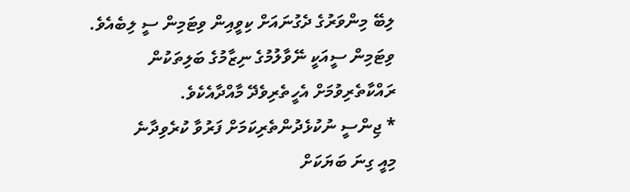ލިބޭ މިންވަރުގެ ދެގުނައަށް ކިވީއިން ވިޓަމިން ސީ ލިބެއެވެ. ވިޓަމިން ސީއަކީ ނޭވާލުމުގެ ނިޒާމުގެ ބަލިތަކުން ރައްކާތެރިވުމަށް އެހީތެރިވެދޭ މާއްދާއެކެވެ.
* ޖިންސީ ނުކުޅެދުންތެރިކަމަށް ފަރުވާ ކުރެވިދާނެ
މިއީ ގިނަ ބަޔަކަށް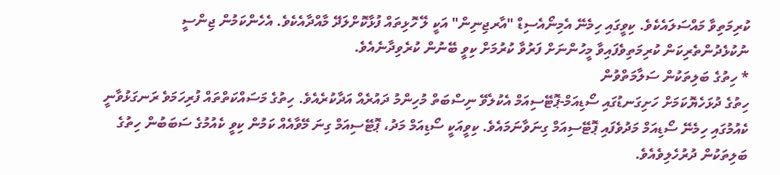ކުރިމަތިވާ މައްސަލައެކެވެ. ކިވީގައި ހިމެނޭ އެމިނޯއެސިޑް "އާރޖިނިން" އަކީ ލޭ ހޮޅިތައް ފުޅާކޮށްލަދޭ މާއްދާއެކެވެ. އެހެންކަމުން ޖިންސީ ނުކުޅެދުންތެރިކަން ކުރިމަތިވެފައިވާ މީހުންނަށް ފަރުވާ ކުރުމަށް ކިވީ ބޭނުން ކުރެވިދާނެއެވެ.
* ހިތުގެ ބަލިތަކުން ސަލާމަތްވުން
ހިތުގެ ދުޅަހެޔޮކަމަށް ހަށިގަނޑުގައި ސޯޑިއަމް-ޕޮޓޭސިއަމް އެކުލެވޭ ނިސްބަތް މުހިންމު ދައުރެއް އަދާކުރެއެވެ. ހިތުގެ މަސައްކަތްތައް ފުރިހަމަވެ ރަނގަޅުވާނީ ކެއުމުގައި ހިމެނޭ ސޯޑިއަމް މަދުވެފައި ޕޮޓޭސިއަމް ގިނަވާނަމައެވެ. ކިވީއަކީ ސޯޑިއަމް މަދު، ޕޮޓޭސިއަމް ގިނަ މޭވާއެއް ކަމުން ކިވީ ކެއުމުގެ ސަބަބުން ހިތުގެ ބަލިތަކުން ދުރުހެލިވެއެވެ.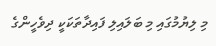މި ލިޔުމުގައި މި ބަލައިލި ފައިދާތަކަކީ ދިވެހީންގެ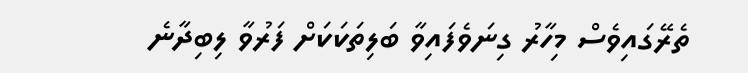ތެރޭގައިވެސް މިހާރު ގިނަވެފައިވާ ބަލިތަކަކަށް ފަރުވާ ލިބިދާނެ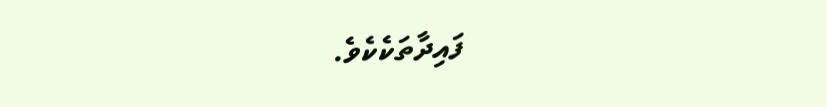ފައިދާތަކެކެވެ.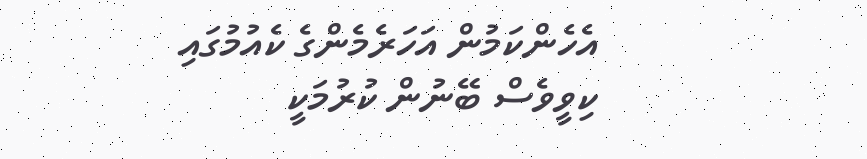އެހެންކަމުން އަހަރެމެންގެ ކެއުމުގައި ކިވީވެސް ބޭނުން ކުރުމަކީ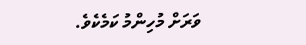ވަރަށް މުހިންމު ކަމެކެވެ.